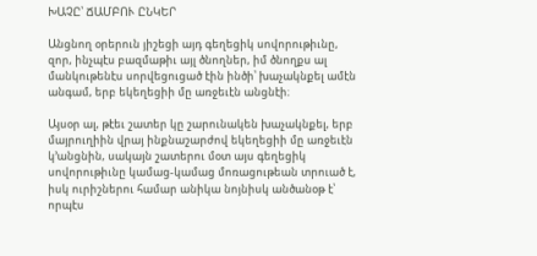ԽԱՉԸ՝ ՃԱՄԲՈՒ ԸՆԿԵՐ

Անցնող օրերուն յիշեցի այդ գեղեցիկ սովորութիւնը, զոր, ինչպէս բազմաթիւ այլ ծնողներ, իմ ծնողքս ալ մանկութենէս սորվեցուցած էին ինծի՝ խաչակնքել ամէն անգամ, երբ եկեղեցիի մը առջեւէն անցնէի։

Այսօր ալ, թէեւ շատեր կը շարունակեն խաչակնքել, երբ մայրուղիին վրայ ինքնաշարժով եկեղեցիի մը առջեւէն կ’անցնին, սակայն շատերու մօտ այս գեղեցիկ սովորութիւնը կամաց-կամաց մոռացութեան տրուած է, իսկ ուրիշներու համար անիկա նոյնիսկ անծանօթ է՝ որպէս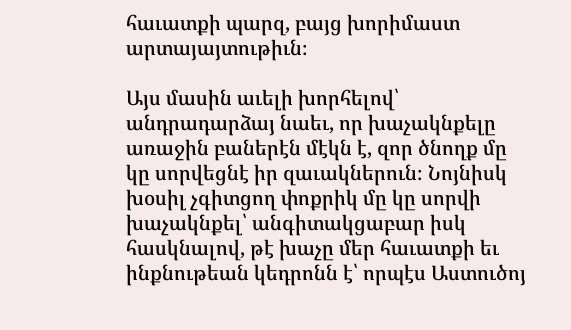հաւատքի պարզ, բայց խորիմաստ արտայայտութիւն։

Այս մասին աւելի խորհելով՝ անդրադարձայ նաեւ, որ խաչակնքելը առաջին բաներէն մէկն է, զոր ծնողք մը կը սորվեցնէ իր զաւակներուն։ Նոյնիսկ խօսիլ չգիտցող փոքրիկ մը կը սորվի խաչակնքել՝ անգիտակցաբար իսկ հասկնալով, թէ խաչը մեր հաւատքի եւ ինքնութեան կեդրոնն է՝ որպէս Աստուծոյ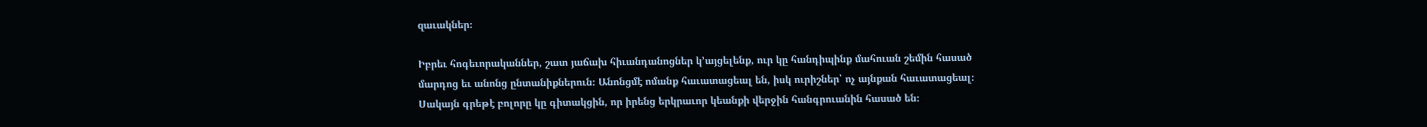զաւակներ։

Իբրեւ հոգեւորականներ, շատ յաճախ հիւանդանոցներ կ’այցելենք, ուր կը հանդիպինք մահուան շեմին հասած մարդոց եւ անոնց ընտանիքներուն։ Անոնցմէ ոմանք հաւատացեալ են, իսկ ուրիշներ՝ ոչ այնքան հաւատացեալ։ Սակայն գրեթէ բոլորը կը գիտակցին, որ իրենց երկրաւոր կեանքի վերջին հանգրուանին հասած են։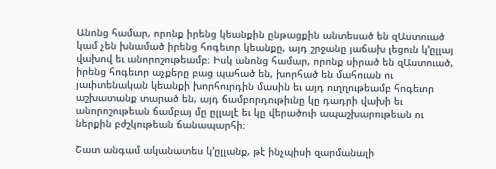Անոնց համար, որոնք իրենց կեանքին ընթացքին անտեսած են զԱստուած կամ չեն խնամած իրենց հոգեւոր կեանքը, այդ շրջանը յաճախ լեցուն կ’ըլլայ վախով եւ անորոշութեամբ։ Իսկ անոնց համար, որոնք սիրած են զԱստուած, իրենց հոգեւոր աչքերը բաց պահած են, խորհած են մահուան ու յաւիտենական կեանքի խորհուրդին մասին եւ այդ ուղղութեամբ հոգեւոր աշխատանք տարած են, այդ ճամբորդութիւնը կը դադրի վախի եւ անորոշութեան ճամբայ մը ըլլալէ եւ կը վերածուի ապաշխարութեան ու ներքին բժշկութեան ճանապարհի։

Շատ անգամ ականատես կ’ըլլանք, թէ ինչպիսի զարմանալի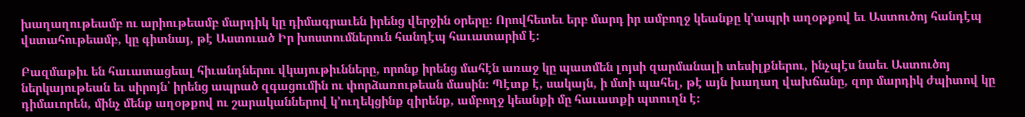խաղաղութեամբ ու արիութեամբ մարդիկ կը դիմագրաւեն իրենց վերջին օրերը։ Որովհետեւ երբ մարդ իր ամբողջ կեանքը կ’ապրի աղօթքով եւ Աստուծոյ հանդէպ վստահութեամբ, կը գիտնայ, թէ Աստուած Իր խոստումներուն հանդէպ հաւատարիմ է։

Բազմաթիւ են հաւատացեալ հիւանդներու վկայութիւնները, որոնք իրենց մահէն առաջ կը պատմեն լոյսի զարմանալի տեսիլքներու, ինչպէս նաեւ Աստուծոյ ներկայութեան եւ սիրոյն՝ իրենց ապրած զգացումին ու փորձառութեան մասին։ Պէտք է, սակայն, ի մտի պահել, թէ այն խաղաղ վախճանը, զոր մարդիկ ժպիտով կը դիմաւորեն, մինչ մենք աղօթքով ու շարականներով կ’ուղեկցինք զիրենք, ամբողջ կեանքի մը հաւատքի պտուղն է։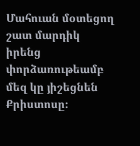Մահուան մօտեցող շատ մարդիկ իրենց փորձառութեամբ մեզ կը յիշեցնեն Քրիստոսը։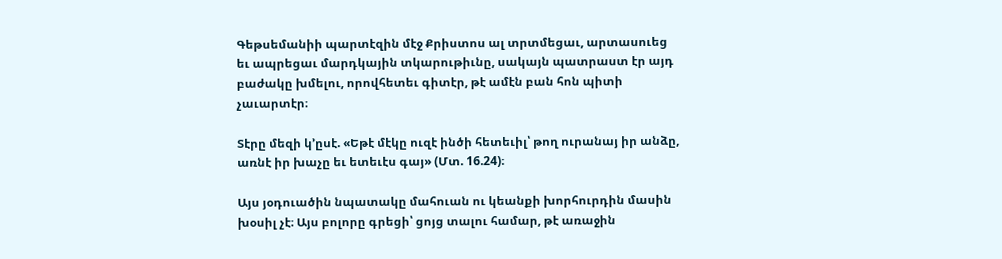Գեթսեմանիի պարտէզին մէջ Քրիստոս ալ տրտմեցաւ, արտասուեց եւ ապրեցաւ մարդկային տկարութիւնը, սակայն պատրաստ էր այդ բաժակը խմելու, որովհետեւ գիտէր, թէ ամէն բան հոն պիտի չաւարտէր։

Տէրը մեզի կ’ըսէ. «Եթէ մէկը ուզէ ինծի հետեւիլ՝ թող ուրանայ իր անձը, առնէ իր խաչը եւ ետեւէս գայ» (Մտ. 16.24)։

Այս յօդուածին նպատակը մահուան ու կեանքի խորհուրդին մասին խօսիլ չէ։ Այս բոլորը գրեցի՝ ցոյց տալու համար, թէ առաջին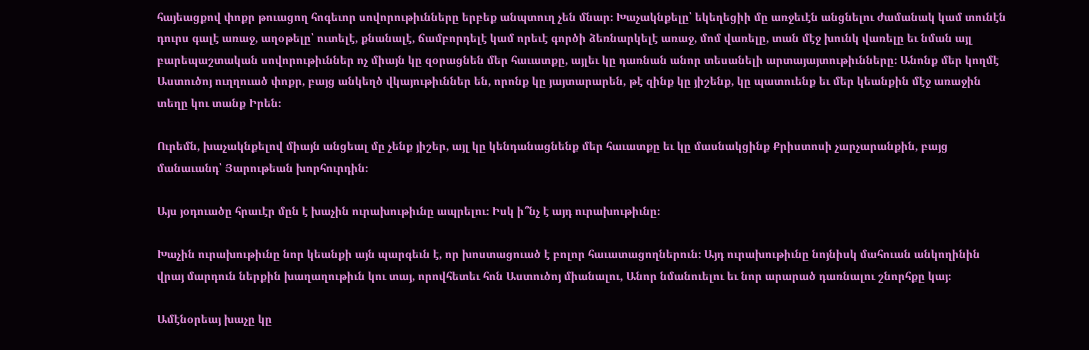հայեացքով փոքր թուացող հոգեւոր սովորութիւնները երբեք անպտուղ չեն մնար։ Խաչակնքելը՝ եկեղեցիի մը առջեւէն անցնելու ժամանակ կամ տունէն դուրս գալէ առաջ, աղօթելը՝ ուտելէ, քնանալէ, ճամբորդելէ կամ որեւէ գործի ձեռնարկելէ առաջ, մոմ վառելը, տան մէջ խունկ վառելը եւ նման այլ բարեպաշտական սովորութիւններ ոչ միայն կը զօրացնեն մեր հաւատքը, այլեւ կը դառնան անոր տեսանելի արտայայտութիւնները։ Անոնք մեր կողմէ Աստուծոյ ուղղուած փոքր, բայց անկեղծ վկայութիւններ են, որոնք կը յայտարարեն, թէ զինք կը յիշենք, կը պատուենք եւ մեր կեանքին մէջ առաջին տեղը կու տանք Իրեն։

Ուրեմն, խաչակնքելով միայն անցեալ մը չենք յիշեր, այլ կը կենդանացնենք մեր հաւատքը եւ կը մասնակցինք Քրիստոսի չարչարանքին, բայց մանաւանդ՝ Յարութեան խորհուրդին։

Այս յօդուածը հրաւէր մըն է խաչին ուրախութիւնը ապրելու։ Իսկ ի՞նչ է այդ ուրախութիւնը։

Խաչին ուրախութիւնը նոր կեանքի այն պարգեւն է, որ խոստացուած է բոլոր հաւատացողներուն։ Այդ ուրախութիւնը նոյնիսկ մահուան անկողինին վրայ մարդուն ներքին խաղաղութիւն կու տայ, որովհետեւ հոն Աստուծոյ միանալու, Անոր նմանուելու եւ նոր արարած դառնալու շնորհքը կայ։

Ամէնօրեայ խաչը կը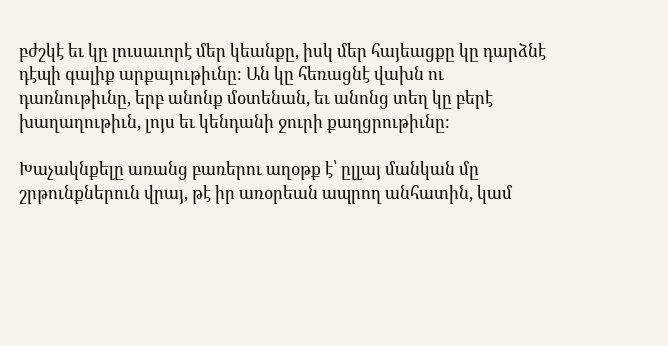բժշկէ եւ կը լուսաւորէ մեր կեանքը, իսկ մեր հայեացքը կը դարձնէ դէպի գալիք արքայութիւնը։ Ան կը հեռացնէ վախն ու դառնութիւնը, երբ անոնք մօտենան, եւ անոնց տեղ կը բերէ խաղաղութիւն, լոյս եւ կենդանի ջուրի քաղցրութիւնը։

Խաչակնքելը առանց բառերու աղօթք է՝ ըլլայ մանկան մը շրթունքներուն վրայ, թէ իր առօրեան ապրող անհատին, կամ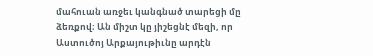մահուան առջեւ կանգնած տարեցի մը ձեռքով։ Ան միշտ կը յիշեցնէ մեզի, որ Աստուծոյ Արքայութիւնը արդէն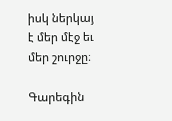իսկ ներկայ է մեր մէջ եւ մեր շուրջը։

Գարեգին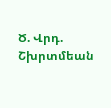Ծ. Վրդ. Շխրտմեան